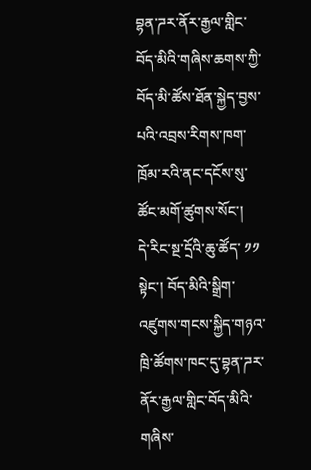བྷན་ཌར་ནོར་རྒྱལ་གླིང་བོད་མིའི་གཞིས་ཆགས་ཀྱི་བོད་མི་ཚོས་ཐོན་སྐྱེད་བྱས་པའི་འབྲས་རིགས་ཁག་ཁྲོམ་རའི་ནང་དངོས་སུ་ཚོང་མགོ་ཚུགས་སོང་།
དེ་རིང་སྔ་དྲོའི་ཆུ་ཚོད་ ༡༡ སྟེང་། བོད་མིའི་སྒྲིག་འཛུགས་གངས་སྐྱིད་གཉའ་ཁྲི་ཚོགས་ཁང་དུ་བྷན་ཌར་ནོར་རྒྱལ་གླིང་བོད་མིའི་གཞིས་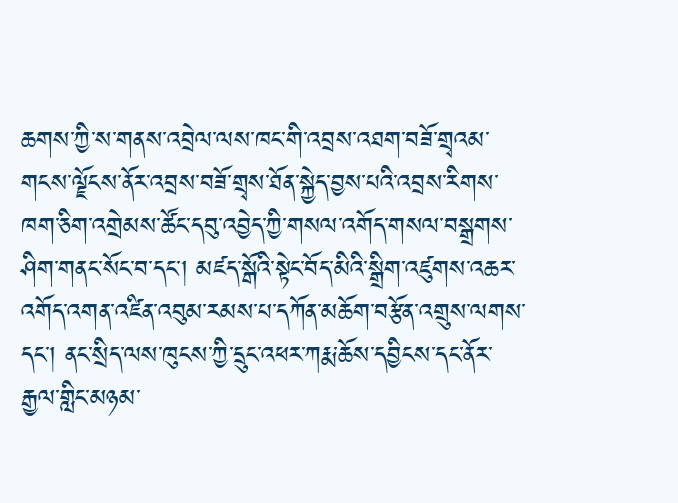ཆགས་ཀྱི་ས་གནས་འབྲེལ་ལས་ཁང་གི་འབྲས་འཐག་བཟོ་གྲྭའམ་གངས་ལྗོངས་ནོར་འབྲས་བཟོ་གྲྭས་ཐོན་སྐྱེད་བྱས་པའི་འབྲས་རིགས་ཁག་ཅིག་འགྲེམས་ཚོང་དབུ་འབྱེད་ཀྱི་གསལ་འགོད་གསལ་བསྒྲགས་ཤིག་གནང་སོང་བ་དང་། མཛད་སྒོའི་སྟེང་བོད་མིའི་སྒྲིག་འཛུགས་འཆར་འགོད་འགན་འཛིན་འབུམ་རམས་པ་དཀོན་མཆོག་བརྩོན་འགྲུས་ལགས་དང་། ནང་སྲིད་ལས་ཁུངས་ཀྱི་དྲུང་འཕར་ཀརྨ་ཆོས་དབྱིངས་དང་ནོར་རྒྱལ་གླིང་མཉམ་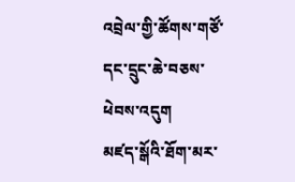འབྲེལ་གྱི་ཚོགས་གཙོ་དང་དྲུང་ཆེ་བཅས་ཕེབས་འདུག
མཛད་སྒོའི་ཐོག་མར་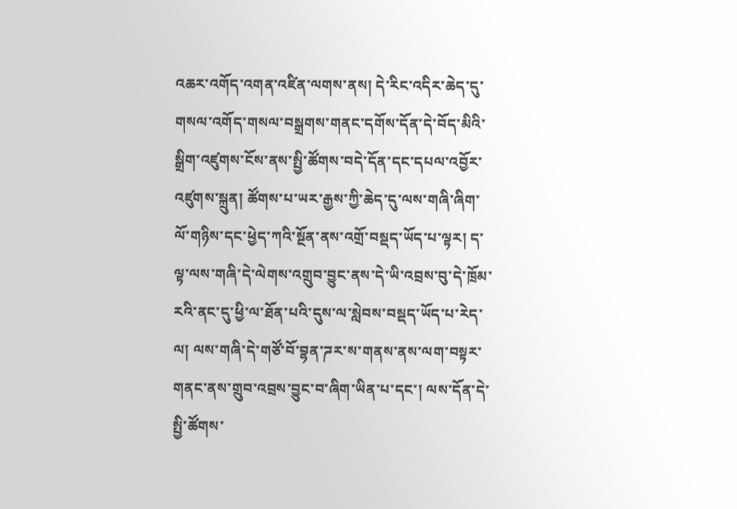འཆར་འགོད་འགན་འཛིན་ལགས་ནས། དེ་རིང་འདིར་ཆེད་དུ་གསལ་འགོད་གསལ་བསྒྲགས་གནང་དགོས་དོན་དེ་བོད་མིའི་སྒྲིག་འཛུགས་ངོས་ནས་སྤྱི་ཚོགས་བདེ་དོན་དང་དཔལ་འབྱོར་འཛུགས་སྐྲུན། ཚོགས་པ་ཡར་རྒྱས་ཀྱི་ཆེད་དུ་ལས་གཞི་ཞིག་ལོ་གཉིས་དང་ཕྱེད་ཀའི་སྔོན་ནས་འགྲོ་བསྡད་ཡོད་པ་ལྟར། ད་ལྟ་ལས་གཞི་དེ་ལེགས་འགྲུབ་བྱུང་ནས་དེ་ཡི་འབྲས་བུ་དེ་ཁྲོམ་རའི་ནང་དུ་ཕྱི་ལ་ཐོན་པའི་དུས་ལ་སླེབས་བསྡད་ཡོད་པ་རེད་ལ། ལས་གཞི་དེ་གཙོ་བོ་བྷན་ཌར་ས་གནས་ནས་ལག་བསྟར་གནང་ནས་གྲུབ་འབྲས་བྱུང་བ་ཞིག་ཡིན་པ་དང་། ལས་དོན་དེ་སྤྱི་ཚོགས་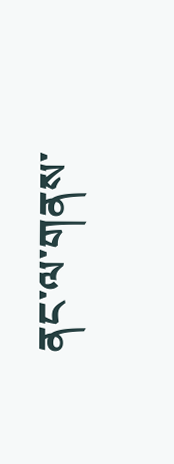ནང་ལ་གནས་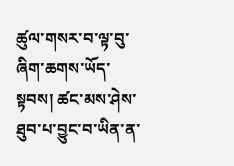ཚུལ་གསར་བ་ལྟ་བུ་ཞིག་ཆགས་ཡོད་སྟབས། ཚང་མས་ཤེས་ཐུབ་པ་བྱུང་བ་ཡིན་ན་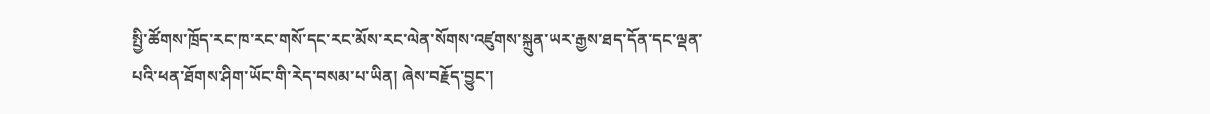སྤྱི་ཚོགས་ཁྲོད་རང་ཁ་རང་གསོ་དང་རང་མོས་རང་ལེན་སོགས་འཛུགས་སྐྲུན་ཡར་རྒྱས་ཐད་དོན་དང་ལྡན་པའི་ཕན་ཐོགས་ཤིག་ཡོང་གི་རེད་བསམ་པ་ཡིན། ཞེས་བརྗོད་བྱུང་།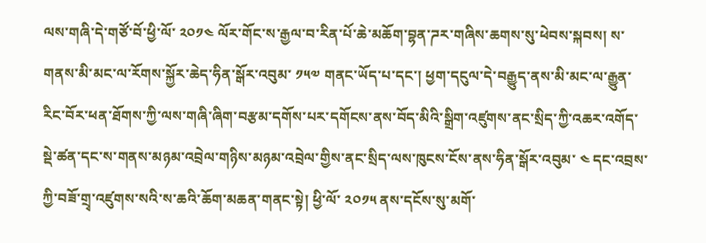ལས་གཞི་དེ་གཙོ་བོ་ཕྱི་ལོ་ ༢༠༡༤ ལོར་གོང་ས་རྒྱལ་བ་རིན་པོ་ཆེ་མཆོག་བྷན་ཌར་གཞིས་ཆགས་སུ་ཕེབས་སྐབས། ས་གནས་མི་མང་ལ་རོགས་སྐྱོར་ཆེད་ཧིན་སྒོར་འབུམ་ ༡༥༧ གནང་ཡོད་པ་དང་། ཕྱག་དངུལ་དེ་བརྒྱུད་ནས་མི་མང་ལ་རྒྱུན་རིང་བོར་ཕན་ཐོགས་ཀྱི་ལས་གཞི་ཞིག་བརྩམ་དགོས་པར་དགོངས་ནས་བོད་མིའི་སྒྲིག་འཛུགས་ནང་སྲིད་ཀྱི་འཆར་འགོད་སྡེ་ཚན་དང་ས་གནས་མཉམ་འབྲེལ་གཉིས་མཉམ་འབྲེལ་གྱིས་ནང་སྲིད་ལས་ཁུངས་ངོས་ནས་ཧིན་སྒོར་འབུམ་ ༤ དང་འབྲས་ཀྱི་བཟོ་གྲྭ་འཛུགས་སའི་ས་ཆའི་ཆོག་མཆན་གནང་སྟེ། ཕྱི་ལོ་ ༢༠༡༥ ནས་དངོས་སུ་མགོ་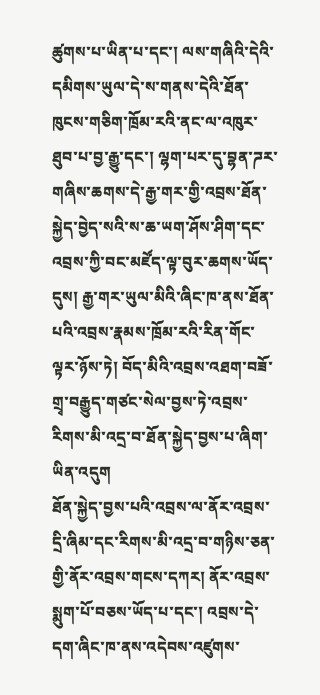ཚུགས་པ་ཡིན་པ་དང་། ལས་གཞིའི་དེའི་དམིགས་ཡུལ་དེ་ས་གནས་དེའི་ཐོན་ཁུངས་གཅིག་ཁྲོམ་རའི་ནང་ལ་འཁུར་ཐུབ་པ་བྱ་རྒྱུ་དང་། ལྷག་པར་དུ་བྷན་ཌར་གཞིས་ཆགས་དེ་རྒྱ་གར་གྱི་འབྲས་ཐོན་སྐྱེད་བྱེད་སའི་ས་ཆ་ཡག་ཤོས་ཤིག་དང་འབྲས་ཀྱི་བང་མཛོད་ལྟ་བུར་ཆགས་ཡོད་དུས། རྒྱ་གར་ཡུལ་མིའི་ཞིང་ཁ་ནས་ཐོན་པའི་འབྲས་རྣམས་ཁྲོམ་རའི་རིན་གོང་ལྟར་ཉོས་ཏེ། བོད་མིའི་འབྲས་འཐག་བཟོ་གྲྭ་བརྒྱུད་གཙང་སེལ་བྱས་ཏེ་འབྲས་རིགས་མི་འདྲ་བ་ཐོན་སྐྱེད་བྱས་པ་ཞིག་ཡིན་འདུག
ཐོན་སྐྱེད་བྱས་པའི་འབྲས་ལ་ནོར་འབྲས་དྲི་ཞིམ་དང་རིགས་མི་འདྲ་བ་གཉིས་ཅན་གྱི་ནོར་འབྲས་གངས་དཀར། ནོར་འབྲས་སྨུག་པོ་བཅས་ཡོད་པ་དང་། འབྲས་དེ་དག་ཞིང་ཁ་ནས་འདེབས་འཛུགས་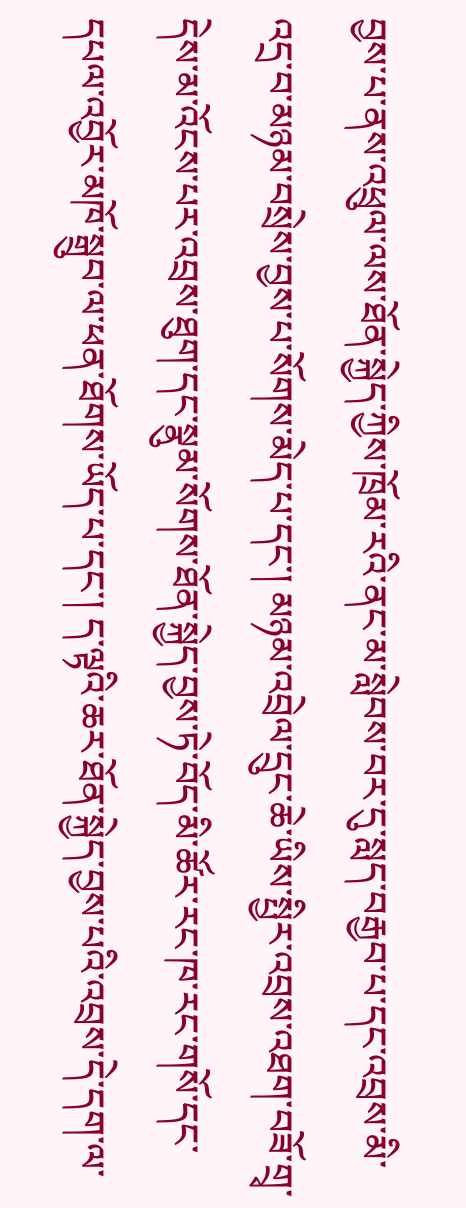བྱས་པ་ནས་འཕྲུལ་ལས་ཐོན་སྐྱེད་ཀྱིས་ཁྲོམ་རའི་ནང་མ་སླེབས་བར་དུ་སླད་བརྒྱབ་པ་དང་འབྲས་མི་འདྲ་བ་མཉམ་བསྲེས་བྱས་པ་སོགས་མེད་པ་དང་། མཉམ་འབྲེལ་དྲུང་ཆེ་ཡིས་སྤྱིར་འབྲས་འཐག་བཟོ་གྲྭ་དེས་མ་འོངས་པར་འབྲས་ཐུག་དང་སྣུམ་སོགས་ཐོན་སྐྱེད་བྱས་ཏེ་བོད་མི་ཚོར་རང་ཁ་རང་གསོ་དང་དཔལ་འབྱོར་མཁོ་སྒྲུབ་ལ་ཕན་ཐོགས་ཡོད་པ་དང་། ད་ལྟའི་ཆར་ཐོན་སྐྱེད་བྱས་པའི་འབྲས་དེ་དག་ལ་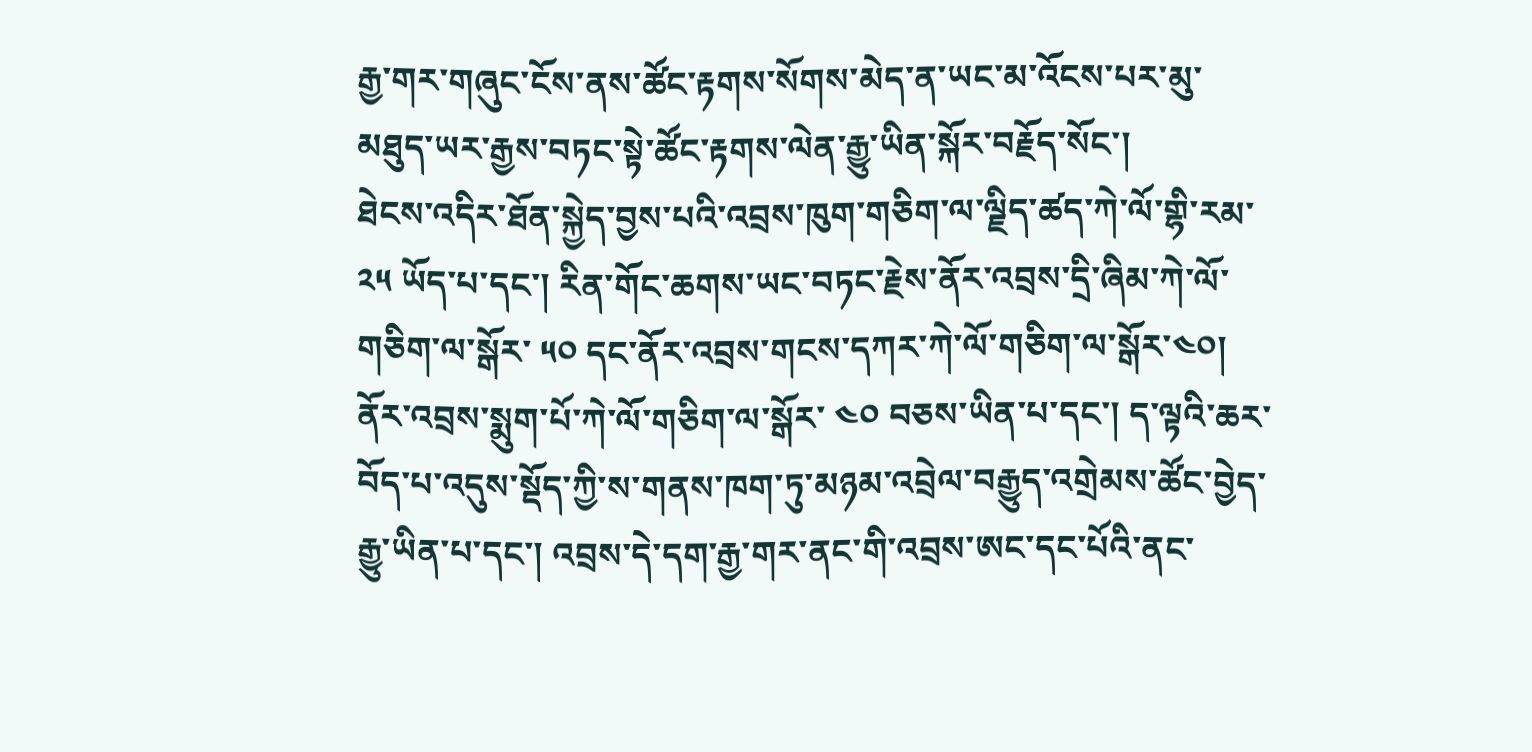རྒྱ་གར་གཞུང་ངོས་ནས་ཚོང་རྟགས་སོགས་མེད་ན་ཡང་མ་འོངས་པར་མུ་མཐུད་ཡར་རྒྱས་བཏང་སྟེ་ཚོང་རྟགས་ལེན་རྒྱུ་ཡིན་སྐོར་བརྗོད་སོང་།
ཐེངས་འདིར་ཐོན་སྐྱེད་བྱས་པའི་འབྲས་ཁུག་གཅིག་ལ་ལྗིད་ཚད་ཀེ་ལོ་གྷི་རམ་ ༢༥ ཡོད་པ་དང་། རིན་གོང་ཆགས་ཡང་བཏང་རྗེས་ནོར་འབྲས་དྲི་ཞིམ་ཀེ་ལོ་གཅིག་ལ་སྒོར་ ༥༠ དང་ནོར་འབྲས་གངས་དཀར་ཀེ་ལོ་གཅིག་ལ་སྒོར་༤༠། ནོར་འབྲས་སྨུག་པོ་ཀེ་ལོ་གཅིག་ལ་སྒོར་ ༤༠ བཅས་ཡིན་པ་དང་། ད་ལྟའི་ཆར་བོད་པ་འདུས་སྡོད་ཀྱི་ས་གནས་ཁག་ཏུ་མཉམ་འབྲེལ་བརྒྱུད་འགྲེམས་ཚོང་བྱེད་རྒྱུ་ཡིན་པ་དང་། འབྲས་དེ་དག་རྒྱ་གར་ནང་གི་འབྲས་ཨང་དང་པོའི་ནང་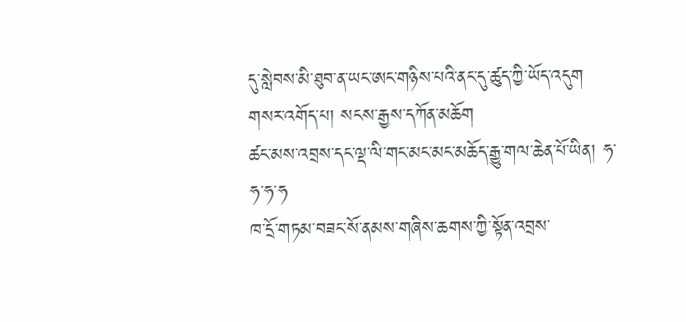དུ་སླེབས་མི་ཐུབ་ན་ཡང་ཨང་གཉིས་པའི་ནང་དུ་ཚུད་ཀྱི་ཡོད་འདུག
གསར་འགོད་པ། སངས་རྒྱས་དཀོན་མཆོག
ཚང་མས་འབྲས་དང་ལྡ་ལི་གང་མང་མང་མཆོད་རྒྱུ་གལ་ཆེན་པོ་ཡིན། ཧ་ཧ་ཧ་ཧ
ཁ་དྲོ་གཏམ་བཟང་སོ་ནམས་གཞིས་ཆགས་ཀྱི་སྟོན་འབྲས་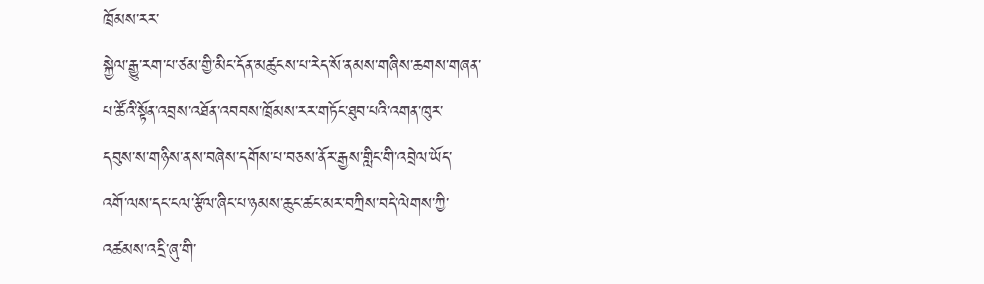ཁྲོམས་རར་
སྐྱེལ་རྒྱུ་རག་པ་ཙམ་གྱི་མིང་དོན་མཚུངས་པ་རེད་སོ་ནམས་གཞིས་ཆགས་གཞན་
པ་ཚོའི་སྟོན་འབྲས་འཐོན་འབབས་ཁྲོམས་རར་གཏོང་ཐུབ་པའི་འགན་ཁུར་
དབུས་ས་གཉིས་ནས་བཞེས་དགོས་པ་བཅས་ནོར་རྒྱས་གླིང་གི་འབྲེལ་ཡོད་
འགོ་ལས་དང་ངལ་རྩོལ་ཞིང་པ་ཉམས་ཆུང་ཚང་མར་བཀྲིས་བདེ་ལེགས་ཀྱི་
འཚམས་འདྲི་ཞུ་གི་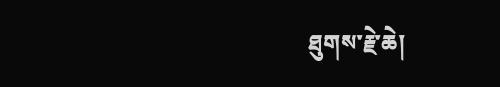ཐུགས་རྗེ་ཆེ།